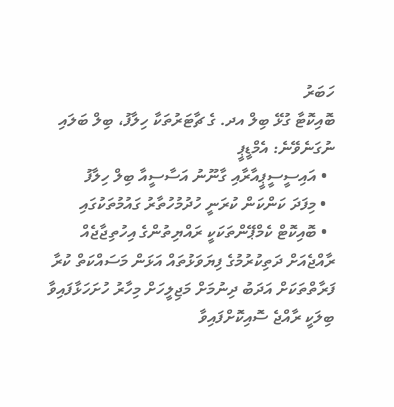ހަބަރު
ބޮއިކޮޓާ ގުޅޭ ބިލް އދ. ގެ ޗާޓަރުތަކާ ހިލާފު، ބިލް ބަލައި ނުގަނެވޭނެ: އެމްޑީޕީ
  • އައިސީސީޕީއާރާއި ގާނޫނު އަސާސީއާ ބިލް ހިލާފު
  • މިފަދަ ކަންކަން ކުރަނީ ހުދުމުހުތާރު ގައުމުތަކުގައި
  • ބޮއިކޮޓް ކެމްޕޭންތަކަކީ ރައްޔިތުންގެ އިހުތިޖާޖެއް
ރާއްޖެއަށް ދަތިކުރުމުގެ ފިޔަވަޅުތައް އަޅަން މަސައްކަތް ކުރާ ފަރާތްތަކަށް އަދަބު ދިނުމަށް މަޖިލީހަށް މިހާރު ހުށަހަޅާފައިވާ ބިލަކީ ރާއްޖެ ސޮއިކޮށްފައިވާ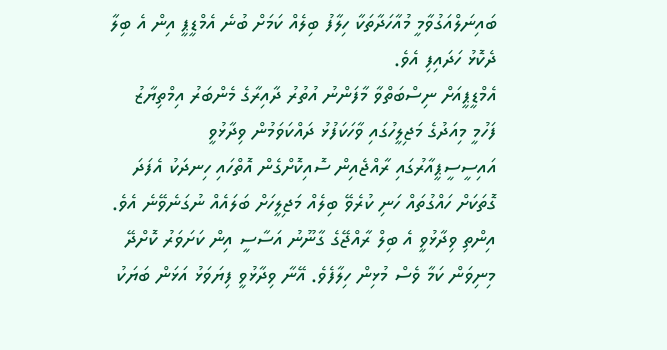ބައިނަލްއަގުވާމީ މުއާހަދާތަކާ ހިލާފު ބިލެއް ކަމަށް ބުނެ އެމްޑީޕީ އިން އެ ބިލާ ދެކޮޅު ހަދައިފި އެވެ.
އެމްޑީޕީއަށް ނިސްބަތްވާ މާފަންނު އުތުރު ދާއިރާގެ މެންބަރު އިމްތިޔާޒު ފަހުމީ މިއަދުގެ މަޖިލީހުގައި ވާހަކަފުޅު ދައްކަވަމުން ވިދާޅުވީ އައިސީސީޕީއާރުގައި ރާއްޖެއިން ސޮއިކޮށްގެން އޮތްހައި ހިނދަކު އެފަދަ ގޮތަކަށް ހައްގުތައް ހަނި ކުރެވޭ ބިލެއް މަޖިލީހަށް ބަލައެއް ނުގަނެވޭނެ އެވެ. އިންތި ވިދާޅުވީ އެ ބިލް ރާއްޖޭގެ ގާނޫނު އަސާސީ އިން ކަށަވަރު ކޮށްދޭ މިނިވަން ކަމާ ވެސް މުޅިން ހިލާފެވެ. އޭނާ ވިދާޅުވީ ފިޔަވަޅު އަޅަން ބަޔަކު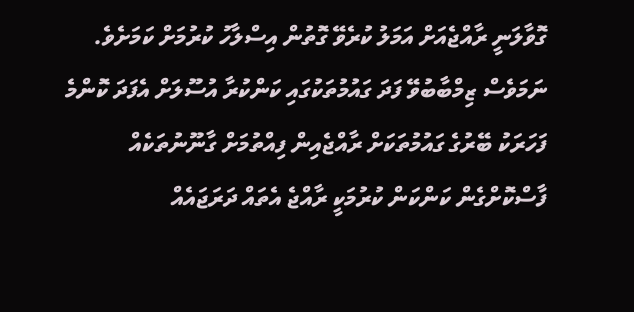ގޮވާލަނީ ރާއްޖެއަށް އަމަލު ކުރެވޭ ގޮތުން އިސްލާހު ކުރުމަށް ކަމަށެވެ. ނަމަވެސް ޒިމްބާބުވޭ ފަދަ ގައުމުތަކުގައި ކަންކުރާ އުސޫލަށް އެފަދަ ކޮންމެ ފަހަރަކު ބޭރުގެ ގައުމުތަކަށް ރާއްޖެއިން ފިއްތުމަށް ގާނޫނުތަކެއް ފާސްކޮށްގެން ކަންކަން ކުރުމަކީ ރާއްޖެ އެތައް ދަރަޖައެއް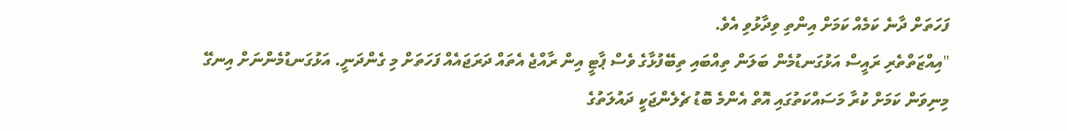ފަހަތަށް ދާނެ ކަމެއް ކަމަށް އިންތި ވިދާޅުވި އެވެ.
"އިއްޒަތްތެރި ރައީސް އަޅުގަނޑުމެން ބަލަން ތިއްބައި ތިބޭފުޅާގެ ވެސް ޕާޓީ އިން ރާއްޖެ އެތައް ދަރަޖައެއް ފަހަތަށް މި ގެންދަނީ. އަޅުގަނޑުމެންނަށް އިނގޭ މިނިވަން ކަމަށް ކުރާ މަސައްކަތުގައި އޮތް އެންމެ ބޮޑު ޗެލެންޖަކީ ދައުލަތުގެ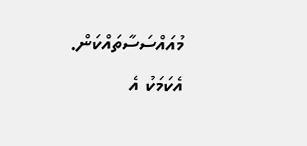މުއައްސަސާތައްކަން. އެކަމަކު އެ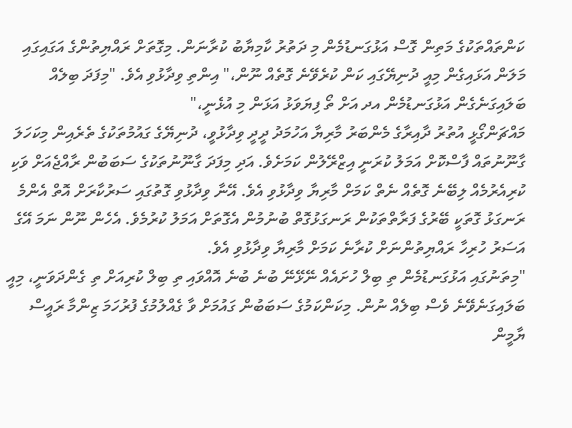ކަންތައްތަކުގެ މަތިން ގޮސް އަޅުގަނޑުމެން މި ދަތުރު ކާމިޔާބު ކުރާނަން. މިގޮތަށް ރައްޔިތުންގެ އަގައިގައި މަލަން އަޅައިގެން މިއީ ދުނިޔޭގައި ކަން ކުރެވޭނެ ގޮތެއް ނޫން،" އިންތި ވިދާޅުވި އެވެ. "މިފަދަ ބިލެއް ބަލައިގަނެގެން އަޅުގަނޑުމެން އދ އަށް ތޯ ފިޔަވަޅު އަޅަން މި އުޅެނީ،"
މައްޗަންގޯޅީ އުތުރު ދާއިރާގެ މެންބަރު މާރިޔާ އަހުމަދު ދީދީ ވިދާޅުވީ، ދުނިޔޭގެ ގައުމުތަކުގެ ތެރެއިން މިކަހަލަ ގާނޫނުތައް ފާސްކޮށް އަމަލު ކުރަނީ އިޒްރޭލުން ކަމަށެވެ. އަދި މިފަދަ ގާނޫނުތަކުގެ ސަބަބުން ރާއްޖެއަށް ވަކި ކުރިއެރުމެއް ލިބޭނެ ގޮތެއް ނެތް ކަމަށް މާރިޔާ ވިދާޅުވި އެވެ. އޭނާ ވިދާޅުވި ގޮތުގައި ސަރުކާރަށް އޮތް އެންމެ ރަނގަޅު ގޮތަކީ ބޭރުގެ ފަރާތްތަކުން ރަނގަޅުގޮތް ބުނުމުން އެގޮތަށް އަމަލު ކުރުމެވެ. އެހެން ނޫން ނަމަ އޭގެ އަސަރު ހުރިހާ ރައްޔިތުންނަށް ކުރާނެ ކަމަށް މާރިޔާ ވިދާޅުވި އެވެ.
"މިތަނުގައި އަޅުގަނޑުމެން ތި ބިލް ހުށައެއް ނޭޅޭނޭ ބުނެ ބުނެ އޮއްވައި ތި ބިލް ކުރިއަށް ތި ގެންދަވަނީ، މިއީ ބަލައިގަނެވޭނެ ވެސް ބިލެއް ނުން. މިކަންކަމުގެ ސަބަބުން ގައުމަށް ވާ ގެއްލުމުގެ ފުރުހަމަ ޒިންމާ ރައީސް ޔާމީން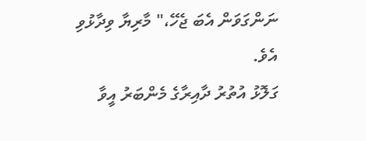ނަންގަވަން އެބަ ޖެހޭ،" މާރިޔާ ވިދާޅުވި އެވެ.
ގަލޮޅު އުތުރު ދާއިރާގެ މެންބަރު އީވާ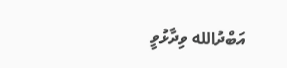އަބްދުالله ވިދާޅުވީ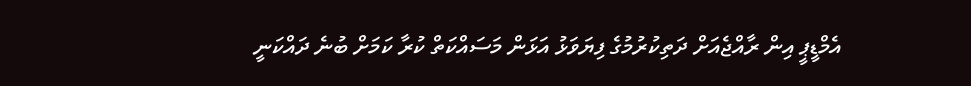އެމްޑީޕީ އިން ރާއްޖެއަށް ދަތިކުރުމުގެ ފިޔަވަޅު އަޅަން މަސައްކަތް ކުރާ ކަމަށް ބުނެ ދައްކަނީ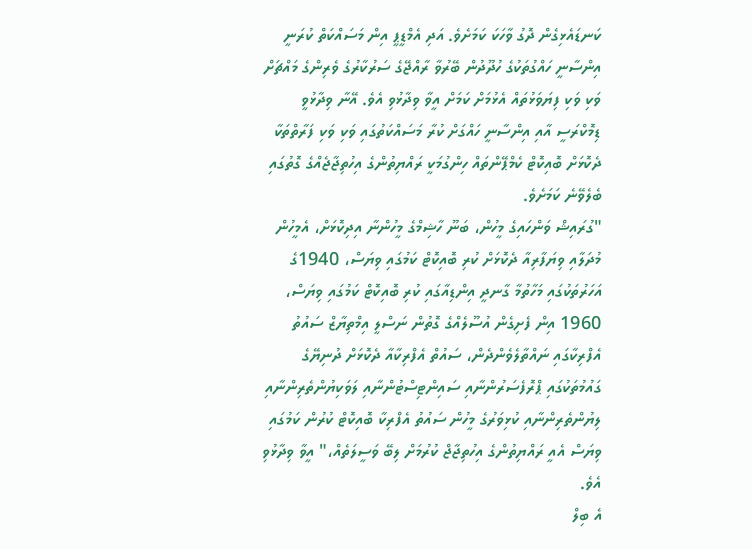ކަނޑައެޅިގެން ދޮގު ވާހަކަ ކަމަށެވެ. އަދި އެމްޑީޕީ އިން މަސައްކަތް ކުރަނީ އިންސާނީ ހައްގުތަކުގެ ހުދޫދުން ބޭރުވާ ރާއްޖޭގެ ސަރުކާރުގެ ވެރިންގެ މައްޗަށް ވަކި ވަކި ފިޔަވަޅުތައް އެޅުމަށް ކަމަށް އީވާ ވިދާޅުވި އެވެ. އޭނާ ވިދާޅުވީ ޑިމޮކްރަސީ އާއި އިންސާނީ ހައްގަށް ކުރާ މަސައްކަތުގައި ވަކި ވަކި ފަރާތްތަކާ ދެކޮޅަށް ބޮއިކޮޓް ކެމްޕޭންތައް ހިންގުމަކީ ރައްޔިތުންގެ އިހުތިޖާޖެއްގެ ގޮތުގައި ބެލެވޭނެ ކަމަށެވެ.
"ގުރައިޝް ވަންހައިގެ މީހުން، ބަނޫ ހާޝިމްގެ މީހުންނާ އިދިކޮޅަށް، އެމީހުން މުދަލާއި ވިޔަފާރިއާ ދެކޮޅަށް ކުރި ބޮއިކޮޓް ކަމުގައި ވިޔަސް، 1940ގެ އަހަރުތަކުގައި މަހާތުމާ ގާނދީ އިންޑިއާގައި ކުރި ބޮއިކޮޓް ކަމުގައި ވިޔަސް، 1960 އިން ފެށިގެން އުސޫލެއްގެ ގޮތުން ނަސްލީ އިމްތިޔާޒް ސައުތު އެފްރިކާގައި ނައްތާލެވެންދެން، ސައުތް އެފްރިކާއާ ދެކޮޅަށް ދުނިޔޭގެ ގައުމުތަކުގައި ޕްރޮފެސަރުންނާއި ސައިންޓިސްޓުންނާއި ލަވަކިޔުންތެރިންނާއި ލިޔުންތެރިންނާއި ކުޅިވަރުގެ މީހުން ސައުތު އެފްރިކާ ބޮއިކޮޓް ކުރުން ކަމުގައި ވިޔަސް އެއީ ރައްޔިތުންގެ އިހުތިޖާޖް ކުރުމަށް ލިބޭ ވަސީލަތެއް،" އީވާ ވިދާޅުވި އެވެ.
އެ ބިލް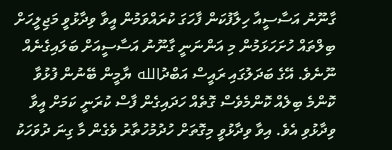ގާނޫނު އަސާސީއާ ހިލާފުކަން ފާހަގަ ކުރައްވަމުން އީވާ ވިދާޅުވީ މަޖިލީހަށް ބިލްތައް ހުށަހަޅަމުން މި އަންނަނީ ގާނޫނު އަސާސީއަށް ބަލައިގެނެއް ނޫނެވެ. އޭގެ ބަދަލުގައި ރައީސް އަބްދުالله ޔާމީން ބޭނުން ފުޅުވާ ކޮންމެ ބިލެއް ކޮންމެވެސް ގޮތެއް ހަދައިގެން ފާސް ކުރަނީ ކަމަށް އީވާ ވިދާޅުވި އެވެ. އިވާ ވިދާޅުވީ މިގޮތަށް ހުދުމުހުތާރު ވެގެން މާ ގިނަ ދުވަހަކު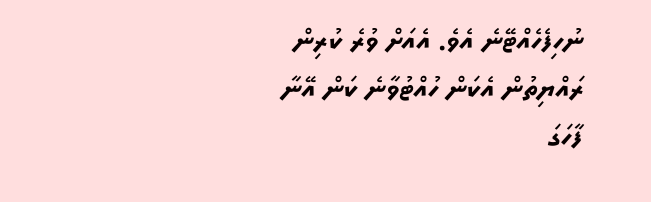ނުހިފެހެއްޓޭނެ އެވެ. އެއަށް ވުރެ ކުރިން ރައްޔިތުން އެކަން ހުއްޓުވާނެ ކަން އޭނާ ފާހަގަ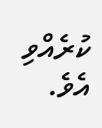ކުރެއްވި އެވެ.